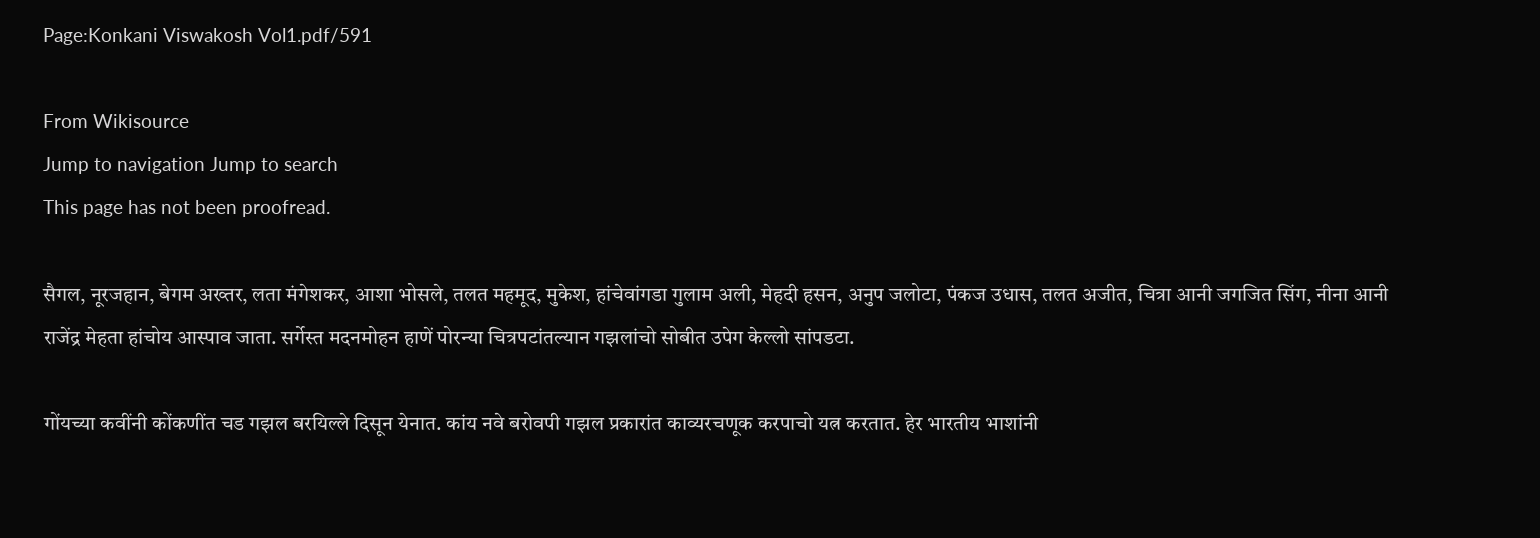Page:Konkani Viswakosh Vol1.pdf/591

From Wikisource
Jump to navigation Jump to search
This page has not been proofread.

सैगल, नूरजहान, बेगम अख्तर, लता मंगेशकर, आशा भोसले, तलत महमूद, मुकेश, हांचेवांगडा गुलाम अली, मेहदी हसन, अनुप जलोटा, पंकज उधास, तलत अजीत, चित्रा आनी जगजित सिंग, नीना आनी राजेंद्र मेहता हांचोय आस्पाव जाता. सर्गेस्त मदनमोहन हाणें पोरन्या चित्रपटांतल्यान गझलांचो सोबीत उपेग केल्लो सांपडटा.

गोंयच्या कवींनी कोंकणींत चड गझल बरयिल्ले दिसून येनात. कांय नवे बरोवपी गझल प्रकारांत काव्यरचणूक करपाचो यत्न करतात. हेर भारतीय भाशांनी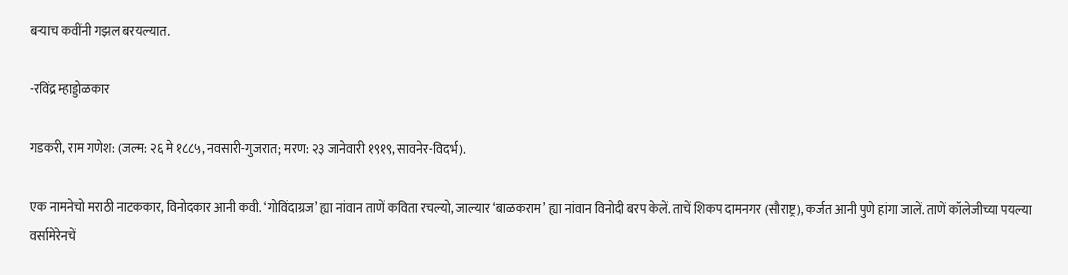बऱ्याच कवींनी गझल बरयल्यात.

-रविंद्र म्हाड्डोळकार

गडकरी, राम गणेश: (जल्म: २६ मे १८८५, नवसारी-गुजरात; मरण: २३ जानेवारी १९१९, सावनेर-विदर्भ).

एक नामनेचो मराठी नाटककार, विनोदकार आनी कवी. ‘गोविंदाग्रज’ ह्या नांवान ताणें कविता रचल्यो, जाल्यार ‘बाळकराम’ ह्या नांवान विनोदी बरप केलें. ताचें शिकप दामनगर (सौराष्ट्र), कर्जत आनी पुणे हांगा जालें. ताणें कॉलेजीच्या पयल्या वर्सामेरेनचें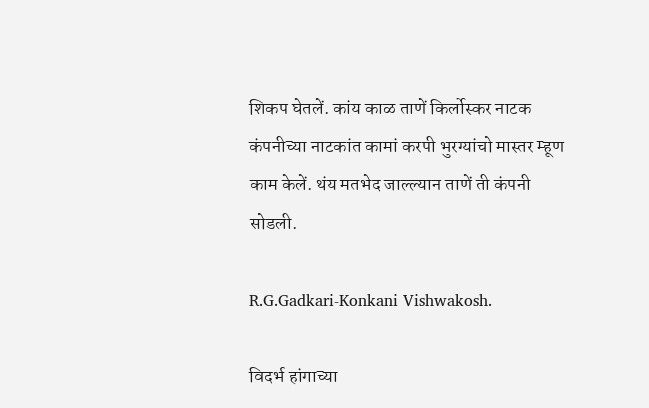शिकप घेतलें. कांय काळ ताणें किर्लोस्कर नाटक कंपनीच्या नाटकांत कामां करपी भुरग्यांचो मास्तर म्हूण काम केलें. थंय मतभेद जाल्ल्यान ताणें ती कंपनी सोडली.

R.G.Gadkari-Konkani Vishwakosh.

विदर्भ हांगाच्या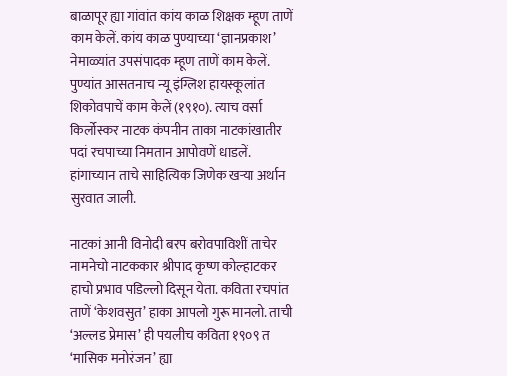बाळापूर ह्या गांवांत कांय काळ शिक्षक म्हूण ताणें काम केलें. कांय काळ पुण्याच्या ‘ज्ञानप्रकाश’ नेमाळ्यांत उपसंपादक म्हूण ताणें काम केलें. पुण्यांत आसतनाच न्यू इंग्लिश हायस्कूलांत शिकोवपाचें काम केलें (१९१०). त्याच वर्सा किर्लोस्कर नाटक कंपनीन ताका नाटकांखातीर पदां रचपाच्या निमतान आपोवणें धाडलें. हांगाच्यान ताचे साहित्यिक जिणेक खऱ्या अर्थान सुरवात जाली.

नाटकां आनी विनोदी बरप बरोवपाविशीं ताचेर नामनेचो नाटककार श्रीपाद कृष्ण कोल्हाटकर हाचो प्रभाव पडिल्लो दिसून येता. कविता रचपांत ताणें ‘केशवसुत’ हाका आपलो गुरू मानलो. ताची ‘अल्लड प्रेमास’ ही पयलीच कविता १९०९ त ‘मासिक मनोरंजन’ ह्या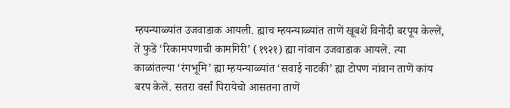म्हयन्याळ्यांत उजवाडाक आयली. ह्याच म्हयन्याळ्यांत ताणें खूबशें विनोदी बरपूय केल्लें, तें फुडें ‘रिकामपणाची कामगिरी’ (१९२१) ह्या नांवान उजवाडाक आयलें. त्या काळांतल्या ‘रंगभूमि’ ह्या म्हयन्याळ्यांत ‘सवाई नाटकी’ ह्या टोपण नांवान ताणें कांय बरप केलें. सतरा वर्सां पिरायेचो आसतना ताणें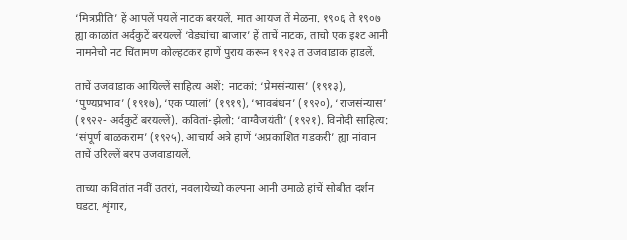‘मित्रप्रीति’ हें आपलें पयलें नाटक बरयलें. मात आयज तें मेळना. १९०६ ते १९०७ ह्या काळांत अर्दकुटें बरयल्लें ‘वेड्यांचा बाजार’ हें ताचें नाटक, ताचो एक इश्ट आनी नामनेचो नट चिंतामण कोल्हटकर हाणें पुराय करून १९२३ त उजवाडाक हाडलें.

ताचें उजवाडाक आयिल्लें साहित्य अशें: नाटकां: ‘प्रेमसंन्यास’ (१९१३), ‘पुण्यप्रभाव’ (१९१७), ‘एक प्यालां’ (१९१९), ‘भावबंधन’ (१९२०), ‘राजसंन्यास’ (१९२२- अर्दकुटें बरयल्लें). कवितां-झेलो: ‘वाग्वैजयंती’ (१९२१). विनोदी साहित्य: ‘संपूर्ण बाळकराम’ (१९२५). आचार्य अत्रे हाणें ‘अप्रकाशित गडकरी’ ह्या नांवान ताचें उरिल्लें बरप उजवाडायलें.

ताच्या कवितांत नवीं उतरां, नवलायेच्यो कल्पना आनी उमाळे हांचें सोबीत दर्शन घडटा. शृंगार,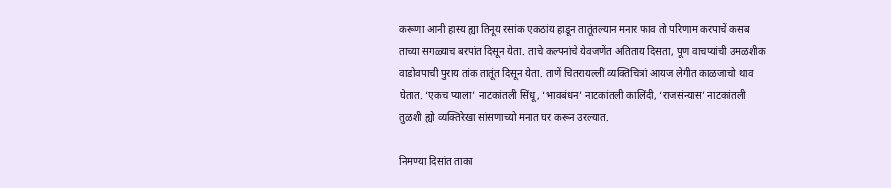करूणा आनी हास्य ह्या तिनूय रसांक एकठांय हाडून तातूंतल्यान मनार फाव तो परिणाम करपाचें कसब ताच्या सगळ्याच बरपांत दिसून येता. ताचे कल्पनांचे येवजणेंत अतिताय दिसता, पूण वाचप्यांची उमळशीक वाडोवपाची पुराय तांक तातूंत दिसून येता. ताणें चितरायल्लीं व्यक्तिचित्रां आयज लेगीत काळजाचो थाव घेतात. ‘एकच प्याला’ नाटकांतली सिंधू, ‘भावबंधन’ नाटकांतली कालिंदी, ‘राजसंन्यास’ नाटकांतली तुळशी ह्यो व्यक्तिरेखा सांसणाच्यो मनात घर करून उरल्यात.

निमण्या दिसांत ताका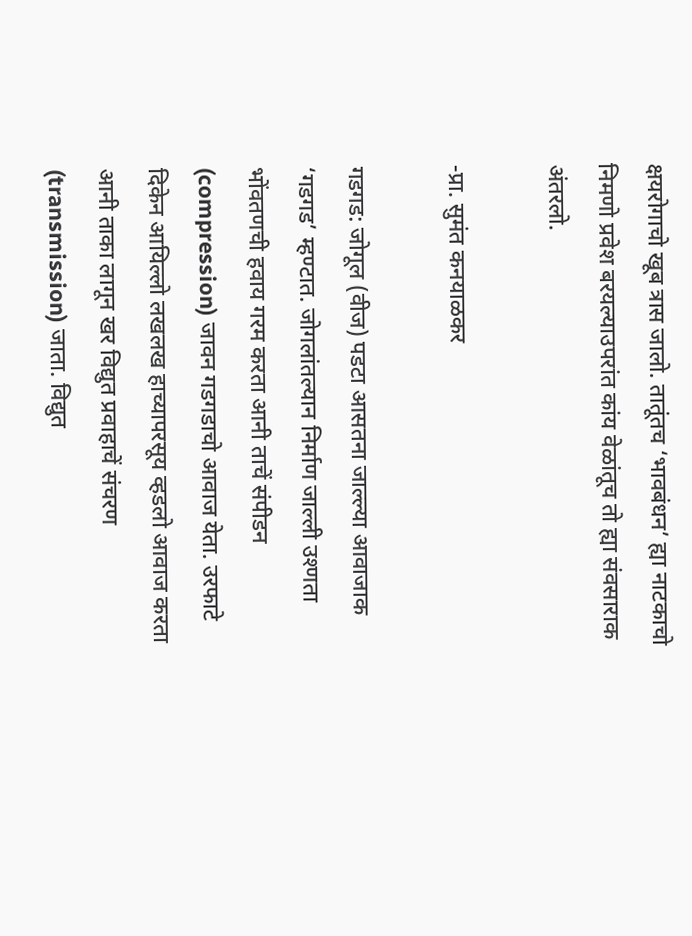क्षयरोगाचो खूब त्रास जालो. तातूंतच ‘भावबंधन’ ह्या नाटकाचो निमणो प्रवेश बरयल्याउपरांत कांय वेळांतूच तो ह्या संवसाराक अंतरलो.

-प्रा. सुमंत कनयाळकर

गडगड: जोगूल (वीज) पडटा आसतना जाल्ल्या आवाजाक ‘गडगड’ म्हण्टात. जोगलांतल्यान निर्माण जाल्ली उश्णता भोंवतणची हवाय गरम करता आनी ताचें संपीडन (compression) जावन गडगडाचो आवाज येता. उरफाटे दिकेन आयिल्लो लखलख हाच्यापरसूय व्हडलो आवाज करता आनी ताका लागून खर विद्युत प्रवाहाचें संचरण (transmission) जाता. विद्युत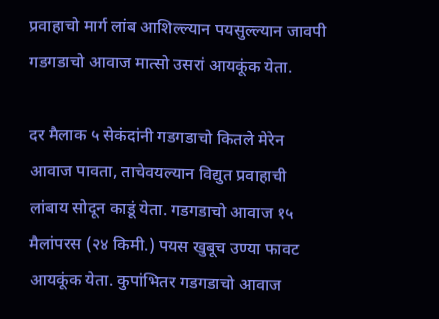प्रवाहाचो मार्ग लांब आशिल्ल्यान पयसुल्ल्यान जावपी गडगडाचो आवाज मात्सो उसरां आयकूंक येता.

दर मैलाक ५ सेकंदांनी गडगडाचो कितले मेरेन आवाज पावता, ताचेवयल्यान विद्युत प्रवाहाची लांबाय सोदून काडूं येता. गडगडाचो आवाज १५ मैलांपरस (२४ किमी.) पयस खुबूच उण्या फावट आयकूंक येता. कुपांभितर गडगडाचो आवाज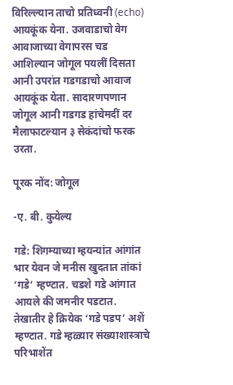विरिल्ल्यान ताचो प्रतिध्वनी (echo) आयकूंक येना. उजवाडाचो वेग आवाजाच्या वेगापरस चड आशिल्यान जोगूल पयलीं दिसता आनी उपरांत गडगडाचो आवाज आयकूंक येता. सादारणपणान जोगूल आनी गडगड हांचेमदीं दर मैलाफाटल्यान ३ सेकंदांचो फरक उरता.

पूरक नोंद: जोगूल

-ए. बी. कुयेल्य

गडे: शिगम्याच्या म्हयन्यांत आंगांत भार येवन जे मनीस खुदतात तांकां ‘गडे’ म्हण्टात. चडशे गडे आंगात आयले की जमनीर पडटात. तेखातीर हे क्रियेक ‘गडे पडप’ अशें म्हण्टात. गडे म्हळ्यार संख्याशास्त्राचे परिभाशेंत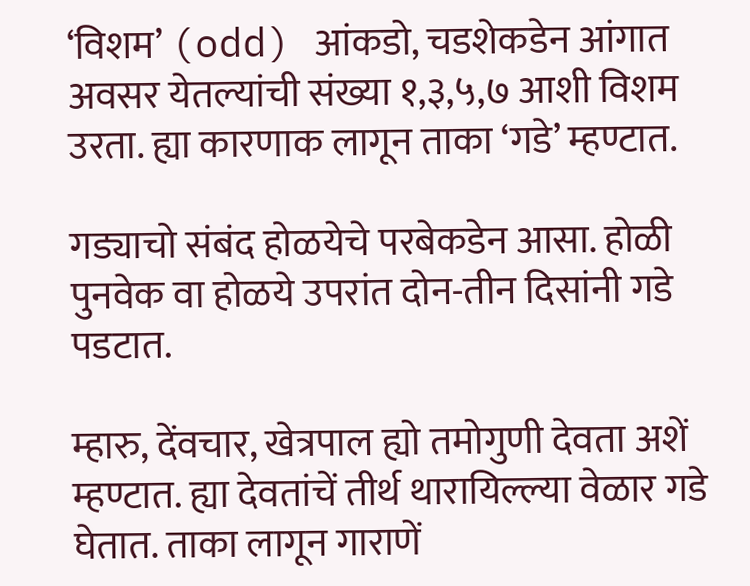‘विशम’ (odd) आंकडो, चडशेकडेन आंगात अवसर येतल्यांची संख्या १,३,५,७ आशी विशम उरता. ह्या कारणाक लागून ताका ‘गडे’ म्हण्टात.

गड्याचो संबंद होळयेचे परबेकडेन आसा. होळी पुनवेक वा होळये उपरांत दोन-तीन दिसांनी गडे पडटात.

म्हारु, देंवचार, खेत्रपाल ह्यो तमोगुणी देवता अशें म्हण्टात. ह्या देवतांचें तीर्थ थारायिल्ल्या वेळार गडे घेतात. ताका लागून गाराणें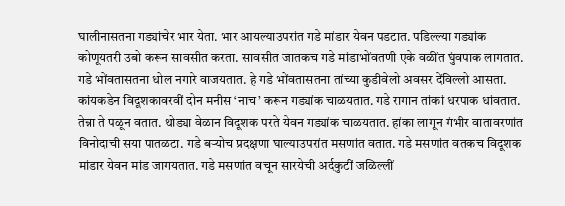घालीनासतना गड्यांचेर भार येता. भार आयल्याउपरांत गडे मांडार येवन पडटात. पडिल्ल्या गड्यांक कोणूयतरी उबो करून सावसीत करता. सावसीत जातकच गडे मांडाभोंवतणी एके वळींत घुंवपाक लागतात. गडे भोंवतासतना धोल नगारे वाजयतात. हे गडे भोंवतासतना तांच्या कुडीवेलो अवसर देंविल्लो आसता. कांयकडेन विदूशकावरवीं दोन मनीस ‘नाच’ करून गड्यांक चाळयतात. गडे रागान तांकां धरपाक धांवतात. तेन्ना ते पळून वतात. थोड्या वेळान विदूशक परते येवन गड्यांक चाळयतात. हांका लागून गंभीर वातावरणांत विनोदाची सया पातळटा. गडे बऱ्योच प्रदक्षणा घाल्याउपरांत मसणांत वतात. गडे मसणांत वतकच विदूशक मांडार येवन मांड जागयतात. गडे मसणांत वचून सारयेची अर्दकुटीं जळिल्लीं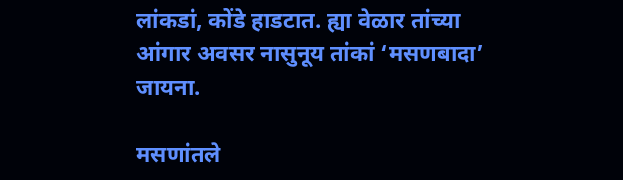लांकडां, कोंडे हाडटात. ह्या वेळार तांच्या आंगार अवसर नासुनूय तांकां ‘मसणबादा’ जायना.

मसणांतले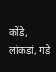कोंडे, लांकडां, गडे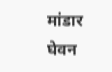मांडार घेवन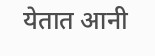येतात आनी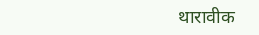थारावीक